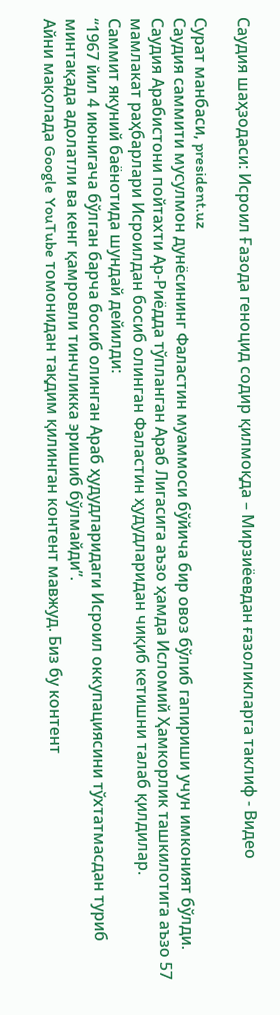Саудия шаҳзодаси: Исроил Ғазода геноцид содир қилмоқда – Мирзиёевдан ғазоликларга таклиф - Видео

Сурат манбаси, president.uz
Саудия саммити мусулмон дунёсининг Фаластин муаммоси бўйича бир овоз бўлиб гапириши учун имконият бўлди.
Саудия Арабистони пойтахти Ар-Риёдда тўпланган Араб Лигасига аъзо ҳамда Исломий Ҳамкорлик ташкилотига аъзо 57 мамлакат раҳбарлари Исроилдан босиб олинган Фаластин ҳудудларидан чиқиб кетишни талаб қилдилар.
Саммит якуний баёнотида шундай дейилди:
“1967 йил 4 июнигача бўлган барча босиб олинган Араб ҳудудларидаги Исроил оккупациясини тўхтатмасдан туриб минтақада адолатли ва кенг қамровли тинчликка эришиб бўлмайди”.
Айни мақолада Google YouTube томонидан тақдим қилинган контент мавжуд. Биз бу контент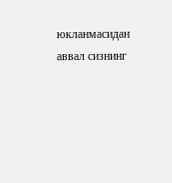юкланмасидан аввал сизнинг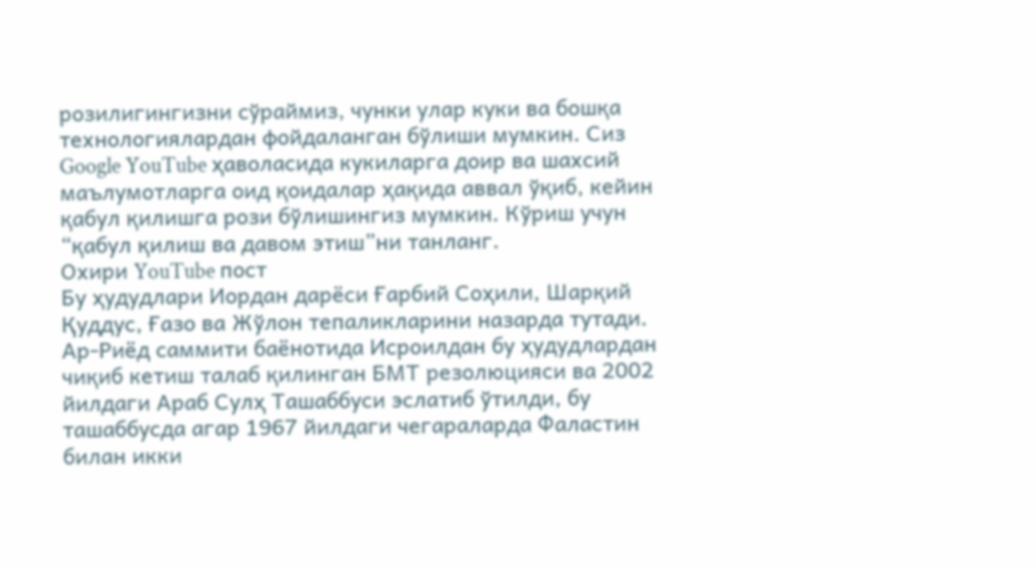розилигингизни сўраймиз, чунки улар куки ва бошқа технологиялардан фойдаланган бўлиши мумкин. Сиз Google YouTube ҳаволасида кукиларга доир ва шахсий маълумотларга оид қоидалар ҳақида аввал ўқиб, кейин қабул қилишга рози бўлишингиз мумкин. Кўриш учун “қабул қилиш ва давом этиш”ни танланг.
Охири YouTube пост
Бу ҳудудлари Иордан дарёси Ғарбий Соҳили, Шарқий Қуддус, Ғазо ва Жўлон тепаликларини назарда тутади.
Ар-Риёд саммити баёнотида Исроилдан бу ҳудудлардан чиқиб кетиш талаб қилинган БМТ резолюцияси ва 2002 йилдаги Араб Сулҳ Ташаббуси эслатиб ўтилди, бу ташаббусда агар 1967 йилдаги чегараларда Фаластин билан икки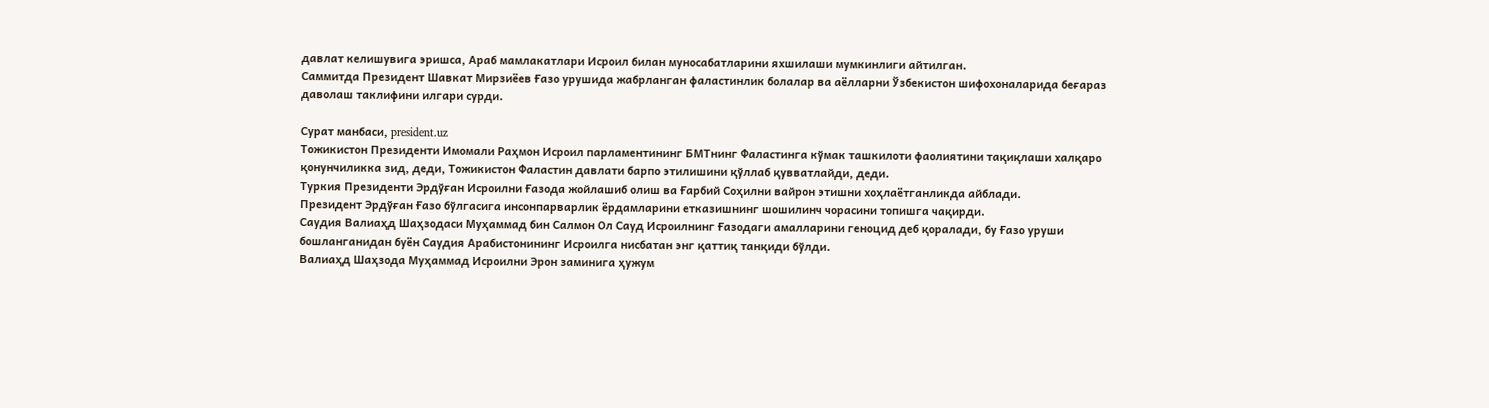давлат келишувига эришса, Араб мамлакатлари Исроил билан муносабатларини яхшилаши мумкинлиги айтилган.
Саммитда Президент Шавкат Мирзиёев Ғазо урушида жабрланган фаластинлик болалар ва аёлларни Ўзбекистон шифохоналарида беғараз даволаш таклифини илгари сурди.

Сурат манбаси, president.uz
Тожикистон Президенти Имомали Раҳмон Исроил парламентининг БМТнинг Фаластинга кўмак ташкилоти фаолиятини тақиқлаши халқаро қонунчиликка зид, деди, Тожикистон Фаластин давлати барпо этилишини қўллаб қувватлайди, деди.
Туркия Президенти Эрдўған Исроилни Ғазода жойлашиб олиш ва Ғарбий Соҳилни вайрон этишни хоҳлаётганликда айблади.
Президент Эрдўған Ғазо бўлгасига инсонпарварлик ёрдамларини етказишнинг шошилинч чорасини топишга чақирди.
Саудия Валиаҳд Шаҳзодаси Муҳаммад бин Салмон Ол Сауд Исроилнинг Ғазодаги амалларини геноцид деб қоралади, бу Ғазо уруши бошланганидан буён Саудия Арабистонининг Исроилга нисбатан энг қаттиқ танқиди бўлди.
Валиаҳд Шаҳзода Муҳаммад Исроилни Эрон заминига ҳужум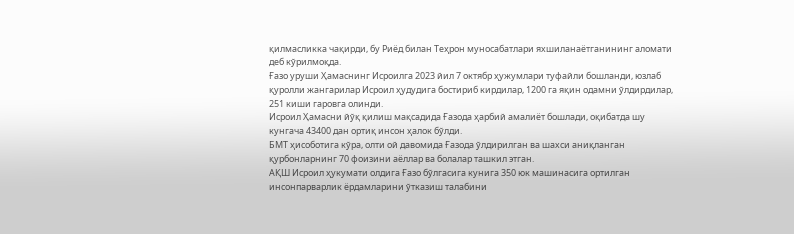қилмасликка чақирди, бу Риёд билан Теҳрон муносабатлари яхшиланаётганининг аломати деб кўрилмоқда.
Ғазо уруши Ҳамаснинг Исроилга 2023 йил 7 октябр ҳужумлари туфайли бошланди, юзлаб қуролли жангарилар Исроил ҳудудига бостириб кирдилар, 1200 га яқин одамни ўлдирдилар, 251 киши гаровга олинди.
Исроил Ҳамасни йўқ қилиш мақсадида Ғазода ҳарбий амалиёт бошлади, оқибатда шу кунгача 43400 дан ортиқ инсон ҳалок бўлди.
БМТ ҳисоботига кўра, олти ой давомида Ғазода ўлдирилган ва шахси аниқланган қурбонларнинг 70 фоизини аёллар ва болалар ташкил этган.
АҚШ Исроил ҳукумати олдига Ғазо бўлгасига кунига 350 юк машинасига ортилган инсонпарварлик ёрдамларини ўтказиш талабини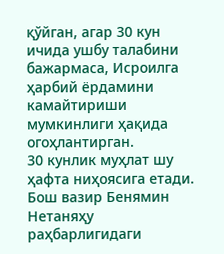қўйган, агар 30 кун ичида ушбу талабини бажармаса, Исроилга ҳарбий ёрдамини камайтириши мумкинлиги ҳақида огоҳлантирган.
30 кунлик муҳлат шу ҳафта ниҳоясига етади.
Бош вазир Бенямин Нетаняҳу раҳбарлигидаги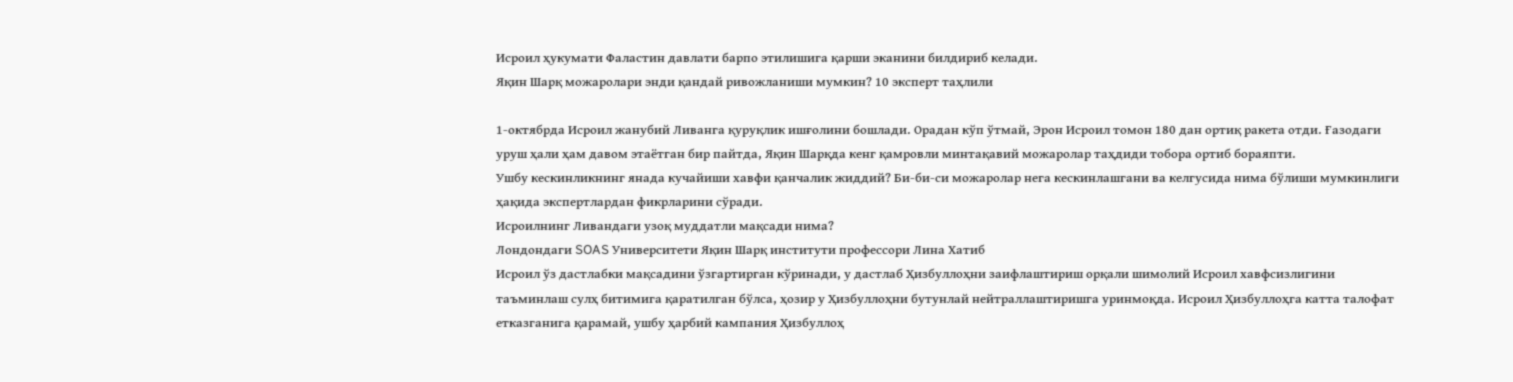Исроил ҳукумати Фаластин давлати барпо этилишига қарши эканини билдириб келади.
Яқин Шарқ можаролари энди қандай ривожланиши мумкин? 10 эксперт таҳлили

1-октябрда Исроил жанубий Ливанга қуруқлик ишғолини бошлади. Орадан кўп ўтмай, Эрон Исроил томон 180 дан ортиқ ракета отди. Ғазодаги уруш ҳали ҳам давом этаётган бир пайтда, Яқин Шарқда кенг қамровли минтақавий можаролар таҳдиди тобора ортиб бораяпти.
Ушбу кескинликнинг янада кучайиши хавфи қанчалик жиддий? Би-би-си можаролар нега кескинлашгани ва келгусида нима бўлиши мумкинлиги ҳақида экспертлардан фикрларини сўради.
Исроилнинг Ливандаги узоқ муддатли мақсади нима?
Лондондаги SOAS Университети Яқин Шарқ институти профессори Лина Хатиб
Исроил ўз дастлабки мақсадини ўзгартирган кўринади, у дастлаб Ҳизбуллоҳни заифлаштириш орқали шимолий Исроил хавфсизлигини таъминлаш сулҳ битимига қаратилган бўлса, ҳозир у Ҳизбуллоҳни бутунлай нейтраллаштиришга уринмоқда. Исроил Ҳизбуллоҳга катта талофат етказганига қарамай, ушбу ҳарбий кампания Ҳизбуллоҳ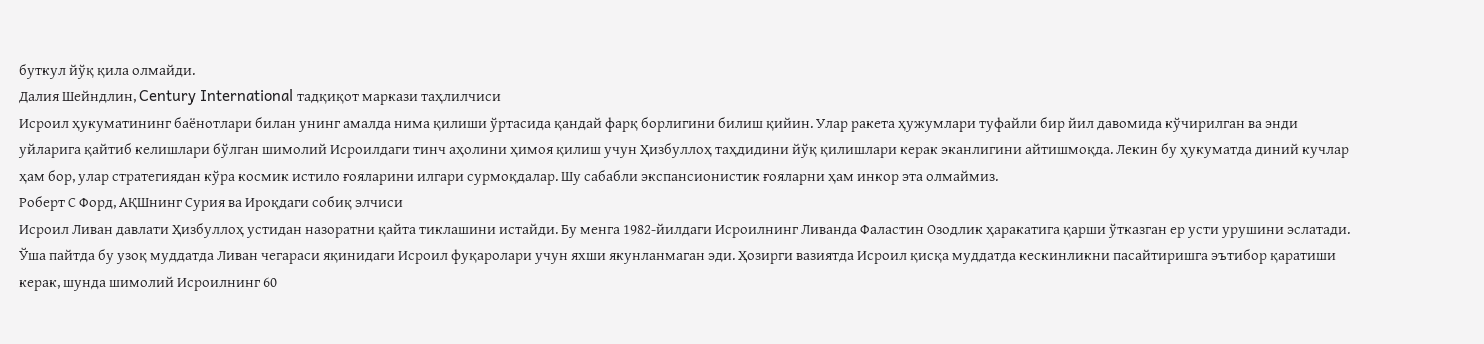буткул йўқ қила олмайди.
Далия Шейндлин, Century International тадқиқот маркази таҳлилчиси
Исроил ҳукуматининг баёнотлари билан унинг амалда нима қилиши ўртасида қандай фарқ борлигини билиш қийин. Улар ракета ҳужумлари туфайли бир йил давомида кўчирилган ва энди уйларига қайтиб келишлари бўлган шимолий Исроилдаги тинч аҳолини ҳимоя қилиш учун Ҳизбуллоҳ таҳдидини йўқ қилишлари керак эканлигини айтишмоқда. Лекин бу ҳукуматда диний кучлар ҳам бор, улар стратегиядан кўра космик истило ғояларини илгари сурмоқдалар. Шу сабабли экспансионистик ғояларни ҳам инкор эта олмаймиз.
Роберт С Форд, АҚШнинг Сурия ва Ироқдаги собиқ элчиси
Исроил Ливан давлати Ҳизбуллоҳ устидан назоратни қайта тиклашини истайди. Бу менга 1982-йилдаги Исроилнинг Ливанда Фаластин Озодлик ҳаракатига қарши ўтказган ер усти урушини эслатади. Ўша пайтда бу узоқ муддатда Ливан чегараси яқинидаги Исроил фуқаролари учун яхши якунланмаган эди. Ҳозирги вазиятда Исроил қисқа муддатда кескинликни пасайтиришга эътибор қаратиши керак, шунда шимолий Исроилнинг 60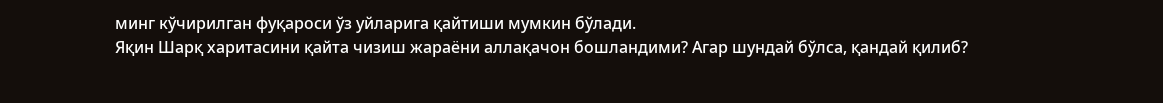минг кўчирилган фуқароси ўз уйларига қайтиши мумкин бўлади.
Яқин Шарқ харитасини қайта чизиш жараёни аллақачон бошландими? Агар шундай бўлса, қандай қилиб?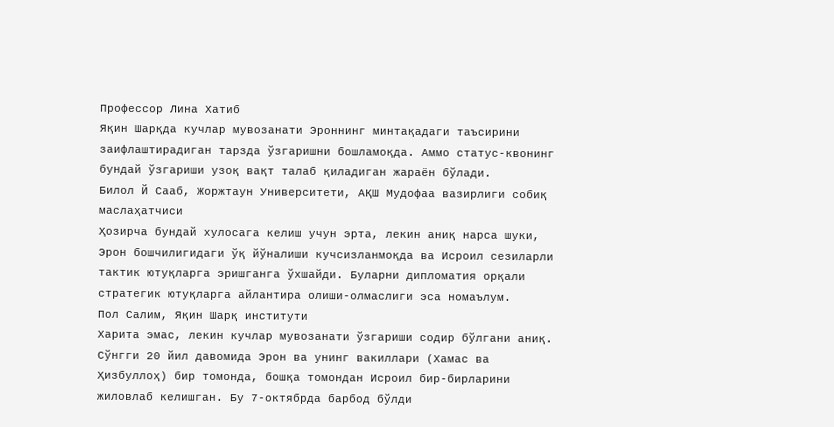Профессор Лина Хатиб
Яқин Шарқда кучлар мувозанати Эроннинг минтақадаги таъсирини заифлаштирадиган тарзда ўзгаришни бошламоқда. Аммо статус-квонинг бундай ўзгариши узоқ вақт талаб қиладиган жараён бўлади.
Билол Й Сааб, Жоржтаун Университети, АҚШ Мудофаа вазирлиги собиқ маслаҳатчиси
Ҳозирча бундай хулосага келиш учун эрта, лекин аниқ нарса шуки, Эрон бошчилигидаги ўқ йўналиши кучсизланмоқда ва Исроил сезиларли тактик ютуқларга эришганга ўхшайди. Буларни дипломатия орқали стратегик ютуқларга айлантира олиши-олмаслиги эса номаълум.
Пол Салим, Яқин Шарқ институти
Харита эмас, лекин кучлар мувозанати ўзгариши содир бўлгани аниқ. Сўнгги 20 йил давомида Эрон ва унинг вакиллари (Хамас ва Ҳизбуллоҳ) бир томонда, бошқа томондан Исроил бир-бирларини жиловлаб келишган. Бу 7-октябрда барбод бўлди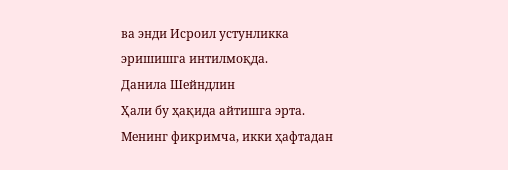ва энди Исроил устунликка эришишга интилмоқда.
Данила Шейндлин
Ҳали бу ҳақида айтишга эрта. Менинг фикримча, икки ҳафтадан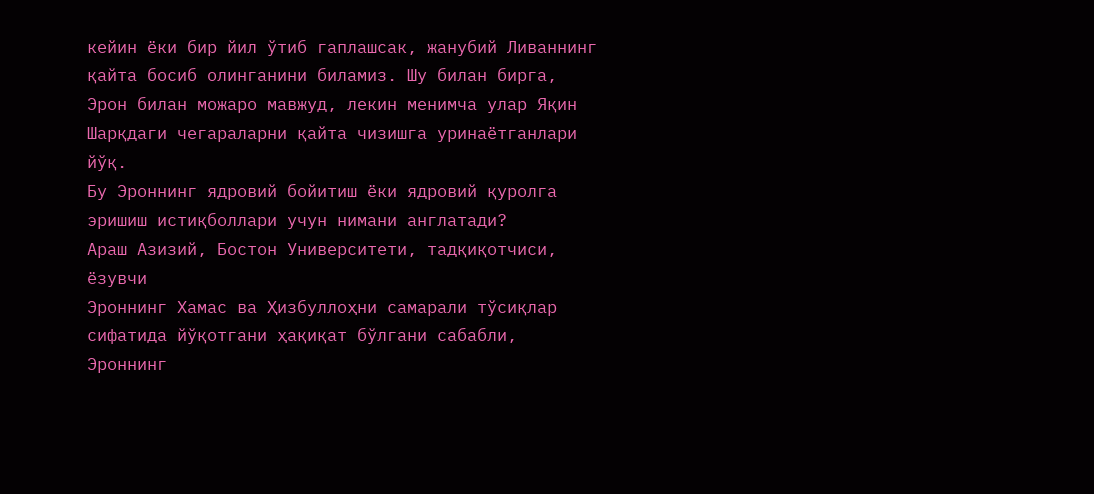кейин ёки бир йил ўтиб гаплашсак, жанубий Ливаннинг қайта босиб олинганини биламиз. Шу билан бирга, Эрон билан можаро мавжуд, лекин менимча улар Яқин Шарқдаги чегараларни қайта чизишга уринаётганлари йўқ.
Бу Эроннинг ядровий бойитиш ёки ядровий қуролга эришиш истиқболлари учун нимани англатади?
Араш Азизий, Бостон Университети, тадқиқотчиси, ёзувчи
Эроннинг Хамас ва Ҳизбуллоҳни самарали тўсиқлар сифатида йўқотгани ҳақиқат бўлгани сабабли, Эроннинг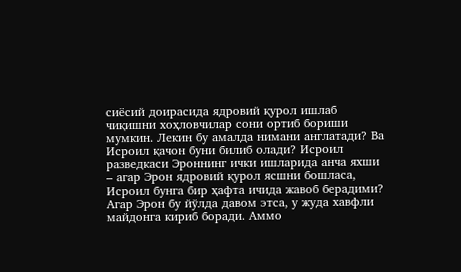сиёсий доирасида ядровий қурол ишлаб чиқишни хоҳловчилар сони ортиб бориши мумкин. Лекин бу амалда нимани англатади? Ва Исроил қачон буни билиб олади? Исроил разведкаси Эроннинг ички ишларида анча яхши – агар Эрон ядровий қурол ясшни бошласа, Исроил бунга бир ҳафта ичида жавоб берадими? Агар Эрон бу йўлда давом этса, у жуда хавфли майдонга кириб боради. Аммо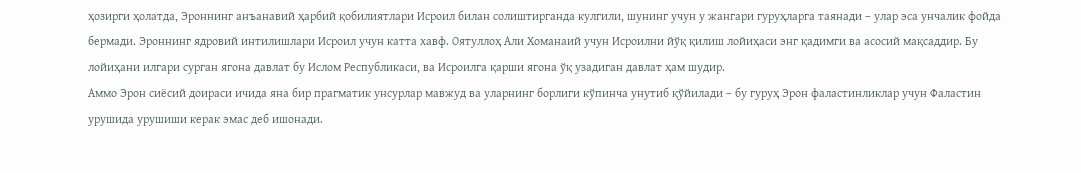ҳозирги ҳолатда, Эроннинг анъанавий ҳарбий қобилиятлари Исроил билан солиштирганда кулгили, шунинг учун у жангари гуруҳларга таянади – улар эса унчалик фойда бермади. Эроннинг ядровий интилишлари Исроил учун катта хавф. Оятуллоҳ Али Хоманаий учун Исроилни йўқ қилиш лойиҳаси энг қадимги ва асосий мақсаддир. Бу лойиҳани илгари сурган ягона давлат бу Ислом Республикаси, ва Исроилга қарши ягона ўқ узадиган давлат ҳам шудир.
Аммо Эрон сиёсий доираси ичида яна бир прагматик унсурлар мавжуд ва уларнинг борлиги кўпинча унутиб қўйилади – бу гуруҳ Эрон фаластинликлар учун Фаластин урушида урушиши керак эмас деб ишонади.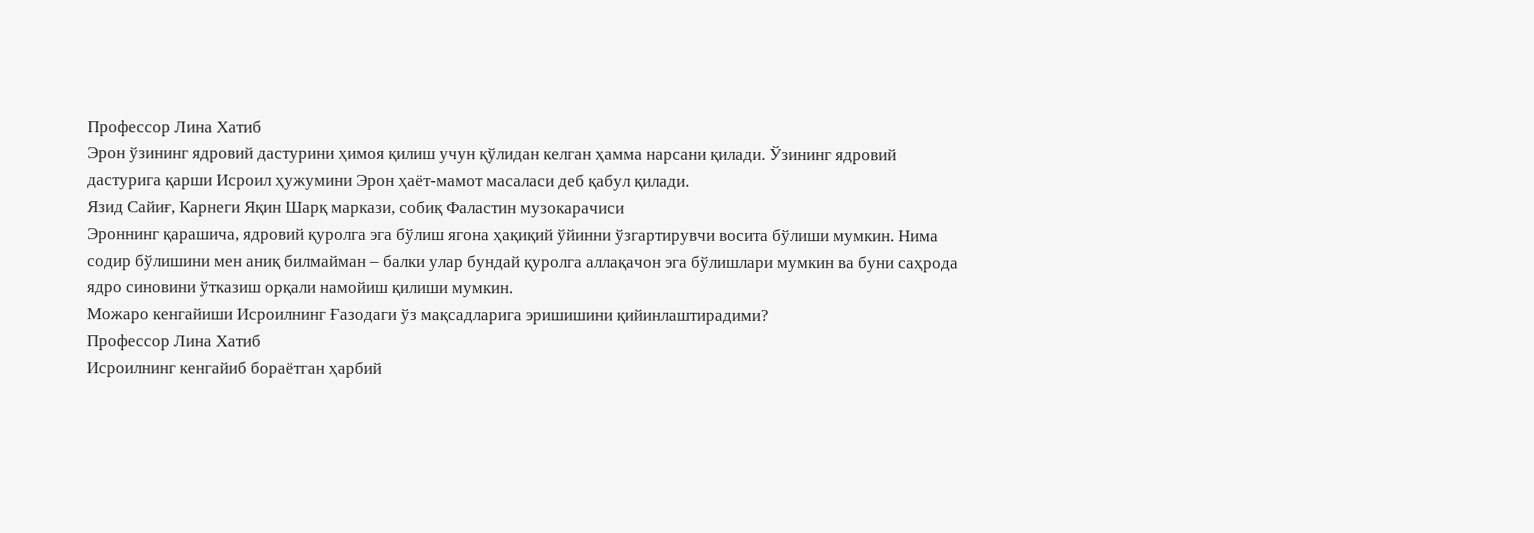Профессор Лина Хатиб
Эрон ўзининг ядровий дастурини ҳимоя қилиш учун қўлидан келган ҳамма нарсани қилади. Ўзининг ядровий дастурига қарши Исроил ҳужумини Эрон ҳаёт-мамот масаласи деб қабул қилади.
Язид Сайиғ, Карнеги Яқин Шарқ маркази, собиқ Фаластин музокарачиси
Эроннинг қарашича, ядровий қуролга эга бўлиш ягона ҳақиқий ўйинни ўзгартирувчи восита бўлиши мумкин. Нима содир бўлишини мен аниқ билмайман – балки улар бундай қуролга аллақачон эга бўлишлари мумкин ва буни саҳрода ядро синовини ўтказиш орқали намойиш қилиши мумкин.
Можаро кенгайиши Исроилнинг Ғазодаги ўз мақсадларига эришишини қийинлаштирадими?
Профессор Лина Хатиб
Исроилнинг кенгайиб бораётган ҳарбий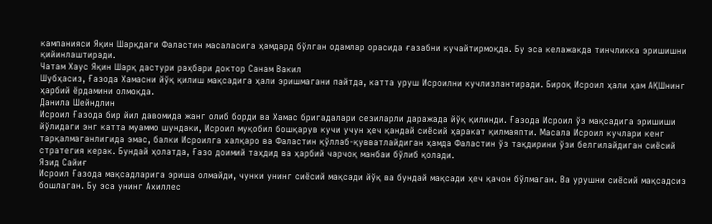кампанияси Яқин Шарқдаги Фаластин масаласига ҳамдард бўлган одамлар орасида ғазабни кучайтирмоқда. Бу эса келажакда тинчликка эришишни қийинлаштиради.
Чатам Хаус Яқин Шарқ дастури раҳбари доктор Санам Вакил
Шубҳасиз, Ғазода Хамасни йўқ қилиш мақсадига ҳали эришмагани пайтда, катта уруш Исроилни кучлизлантиради. Бироқ Исроил ҳали ҳам АҚШнинг ҳарбий ёрдамини олмоқда.
Данила Шейндлин
Исроил Ғазода бир йил давомида жанг олиб борди ва Хамас бригадалари сезиларли даражада йўқ қилинди. Ғазода Исроил ўз мақсадига эришиши йўлидаги энг катта муаммо шундаки, Исроил муқобил бошқарув кучи учун ҳеч қандай сиёсий ҳаракат қилмаяпти. Масала Исроил кучлари кенг тарқалмаганлигида эмас, балки Исроилга халқаро ва Фаластин қўллаб-қувватлайдиган ҳамда Фаластин ўз тақдирини ўзи белгилайдиган сиёсий стратегия керак. Бундай ҳолатда, Ғазо доимий таҳдид ва ҳарбий чарчоқ манбаи бўлиб қолади.
Язид Сайиғ
Исроил Ғазода мақсадларига эриша олмайди, чунки унинг сиёсий мақсади йўқ ва бундай мақсади ҳеч қачон бўлмаган. Ва урушни сиёсий мақсадсиз бошлаган. Бу эса унинг Ахиллес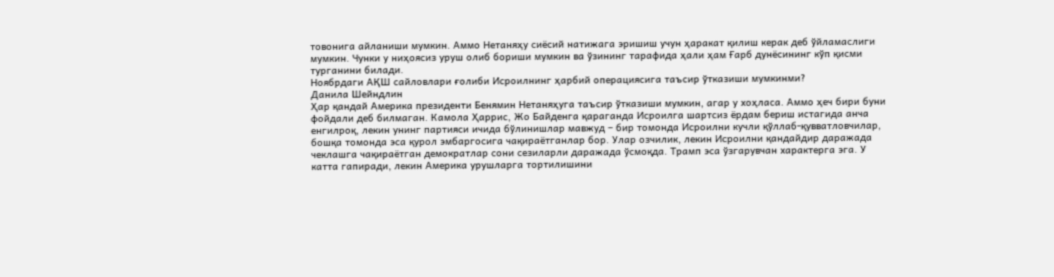товонига айланиши мумкин. Аммо Нетаняҳу сиёсий натижага эришиш учун ҳаракат қилиш керак деб ўйламаслиги мумкин. Чунки у ниҳоясиз уруш олиб бориши мумкин ва ўзининг тарафида ҳали ҳам Ғарб дунёсининг кўп қисми турганини билади.
Ноябрдаги АҚШ сайловлари ғолиби Исроилнинг ҳарбий операциясига таъсир ўтказиши мумкинми?
Данила Шейндлин
Ҳар қандай Америка президенти Бенямин Нетаняҳуга таъсир ўтказиши мумкин, агар у хоҳласа. Аммо ҳеч бири буни фойдали деб билмаган. Камола Ҳаррис, Жо Байденга қараганда Исроилга шартсиз ёрдам бериш истагида анча енгилроқ, лекин унинг партияси ичида бўлинишлар мавжуд – бир томонда Исроилни кучли қўллаб-қувватловчилар, бошқа томонда эса қурол эмбаргосига чақираётганлар бор. Улар озчилик, лекин Исроилни қандайдир даражада чеклашга чақираётган демократлар сони сезиларли даражада ўсмоқда. Трамп эса ўзгарувчан характерга эга. У катта гапиради, лекин Америка урушларга тортилишини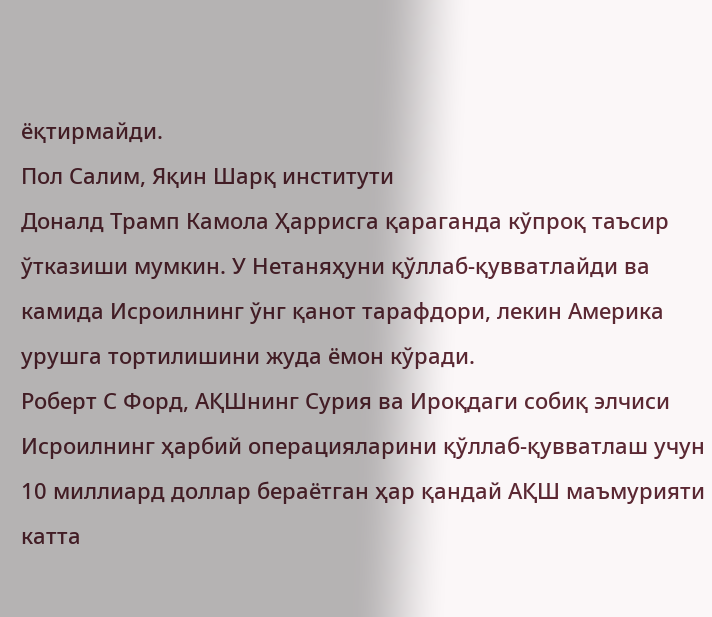ёқтирмайди.
Пол Салим, Яқин Шарқ институти
Доналд Трамп Камола Ҳаррисга қараганда кўпроқ таъсир ўтказиши мумкин. У Нетаняҳуни қўллаб-қувватлайди ва камида Исроилнинг ўнг қанот тарафдори, лекин Америка урушга тортилишини жуда ёмон кўради.
Роберт С Форд, АҚШнинг Сурия ва Ироқдаги собиқ элчиси
Исроилнинг ҳарбий операцияларини қўллаб-қувватлаш учун 10 миллиард доллар бераётган ҳар қандай АҚШ маъмурияти катта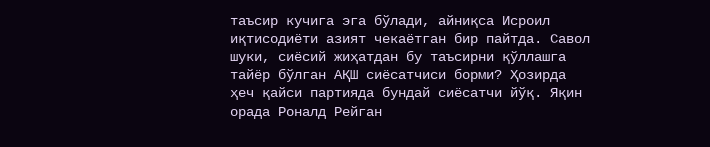таъсир кучига эга бўлади, айниқса Исроил иқтисодиёти азият чекаётган бир пайтда. Савол шуки, сиёсий жиҳатдан бу таъсирни қўллашга тайёр бўлган АҚШ сиёсатчиси борми? Ҳозирда ҳеч қайси партияда бундай сиёсатчи йўқ. Яқин орада Роналд Рейган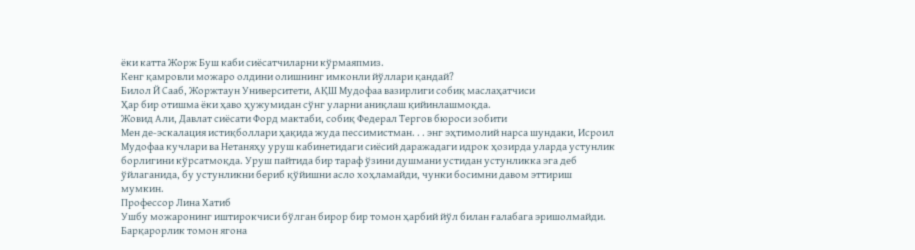ёки катта Жорж Буш каби сиёсатчиларни кўрмаяпмиз.
Кенг қамровли можаро олдини олишнинг имконли йўллари қандай?
Билол Й Сааб, Жоржтаун Университети, АҚШ Мудофаа вазирлиги собиқ маслаҳатчиси
Ҳар бир отишма ёки ҳаво ҳужумидан сўнг уларни аниқлаш қийинлашмоқда.
Жовид Али, Давлат сиёсати Форд мактаби, собиқ Федерал Тергов бюроси зобити
Мен де-эскалация истиқболлари ҳақида жуда пессимистман. . . энг эҳтимолий нарса шундаки, Исроил Мудофаа кучлари ва Нетаняҳу уруш кабинетидаги сиёсий даражадаги идрок ҳозирда уларда устунлик борлигини кўрсатмоқда. Уруш пайтида бир тараф ўзини душмани устидан устунликка эга деб ўйлаганида, бу устунликни бериб қўйишни асло хоҳламайди, чунки босимни давом эттириш мумкин.
Профессор Лина Хатиб
Ушбу можаронинг иштирокчиси бўлган бирор бир томон ҳарбий йўл билан ғалабага эришолмайди. Барқарорлик томон ягона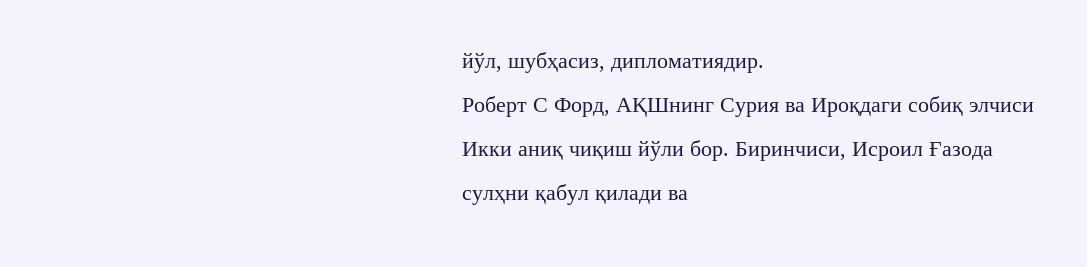йўл, шубҳасиз, дипломатиядир.
Роберт С Форд, АҚШнинг Сурия ва Ироқдаги собиқ элчиси
Икки аниқ чиқиш йўли бор. Биринчиси, Исроил Ғазода сулҳни қабул қилади ва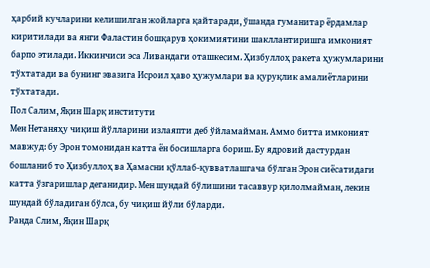ҳарбий кучларини келишилган жойларга қайтаради, ўшанда гуманитар ёрдамлар киритилади ва янги Фаластин бошқарув ҳокимиятини шакллантиришга имконият барпо этилади. Иккинчиси эса Ливандаги оташкесим. Ҳизбуллоҳ ракета ҳужумларини тўхтатади ва бунинг эвазига Исроил ҳаво ҳужумлари ва қуруқлик амалиётларини тўхтатади.
Пол Салим, Яқин Шарқ институти
Мен Нетаняҳу чиқиш йўлларини излаяпти деб ўйламайман. Аммо битта имконият мавжуд: бу Эрон томонидан катта ён босишларга бориш. Бу ядровий дастурдан бошланиб то Ҳизбуллоҳ ва Ҳамасни қўллаб-қувватлашгача бўлган Эрон сиёсатидаги катта ўзгаришлар деганидир. Мен шундай бўлишини тасаввур қилолмайман, лекин шундай бўладиган бўлса, бу чиқиш йўли бўларди.
Ранда Слим, Яқин Шарқ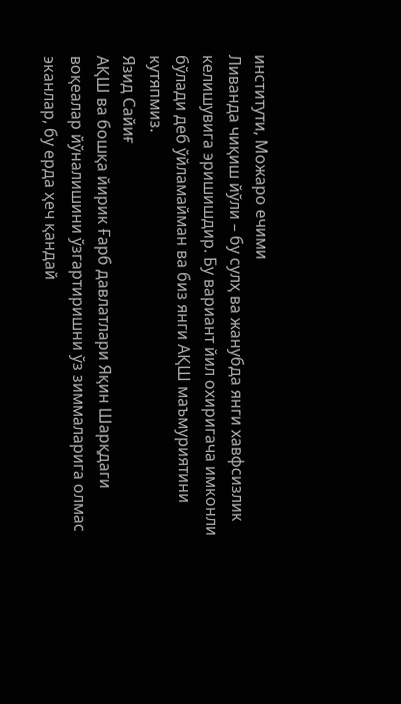институти, Можаро ечими
Ливанда чиқиш йўли – бу сулҳ ва жанубда янги хавфсизлик келишувига эришишдир. Бу вариант йил охиригача имконли бўлади деб ўйламайман ва биз янги АҚШ маъмуриятини кутяпмиз.
Язид Сайиғ
АҚШ ва бошқа йирик Ғарб давлатлари Яқин Шарқдаги воқеалар йўналишини ўзгартиришни ўз зиммаларига олмас эканлар, бу ерда ҳеч қандай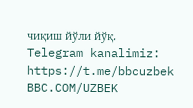чиқиш йўли йўқ.
Telegram kanalimiz: https://t.me/bbcuzbek
BBC.COM/UZBEK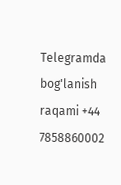Telegramda bog'lanish raqami +44 7858860002